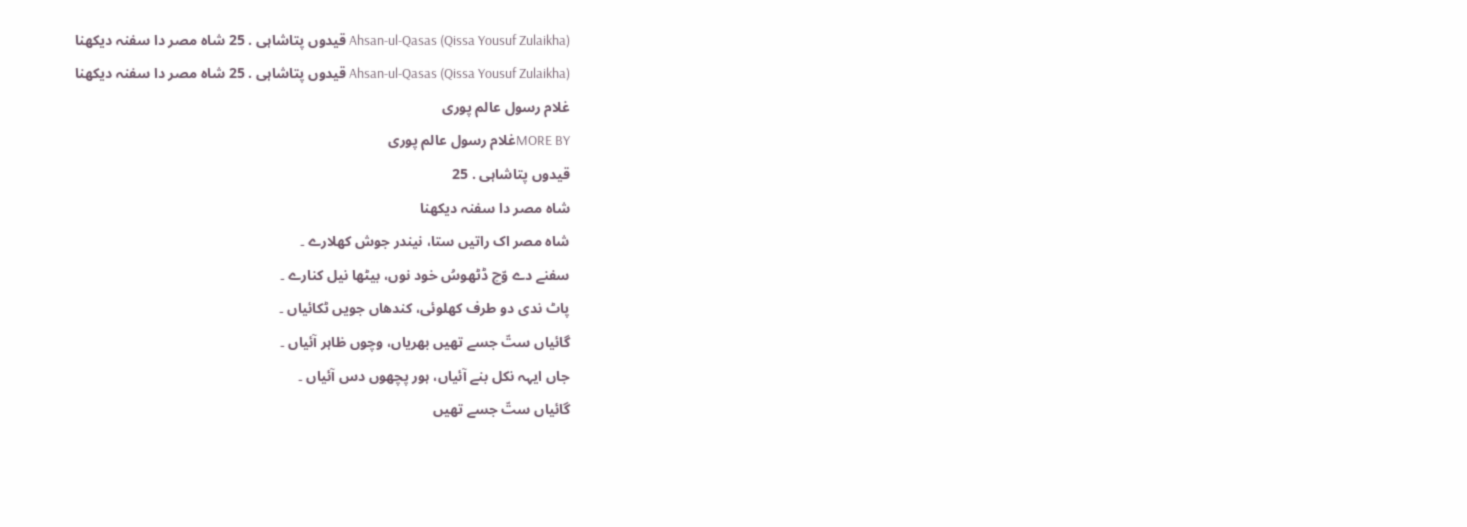Ahsan-ul-Qasas (Qissa Yousuf Zulaikha) قیدوں پتاشاہی . 25 شاه مصر دا سفنہ دیکھنا
Ahsan-ul-Qasas (Qissa Yousuf Zulaikha) قیدوں پتاشاہی . 25 شاه مصر دا سفنہ دیکھنا
غلام رسول عالم پوری
MORE BYغلام رسول عالم پوری
قیدوں پتاشاہی . 25
شاه مصر دا سفنہ دیکھنا
شاه مصر اک راتیں ستا، نیندر جوش کھلارے ۔
سفنے دے وّچ ڈٹھوسُ خود نوں، بیٹھا نیل کنارے ۔
پاٹ ندی دو طرف کھلوئی، کندھاں جویں ٹکائیاں ۔
گائیاں ستّ جسے تھیں بھریاں، وچوں ظاہر آئیاں ۔
جاں ایہہ نکل بنے آئیاں، ہور پچھوں دس آئیاں ۔
گائیاں ستّ جسے تھیں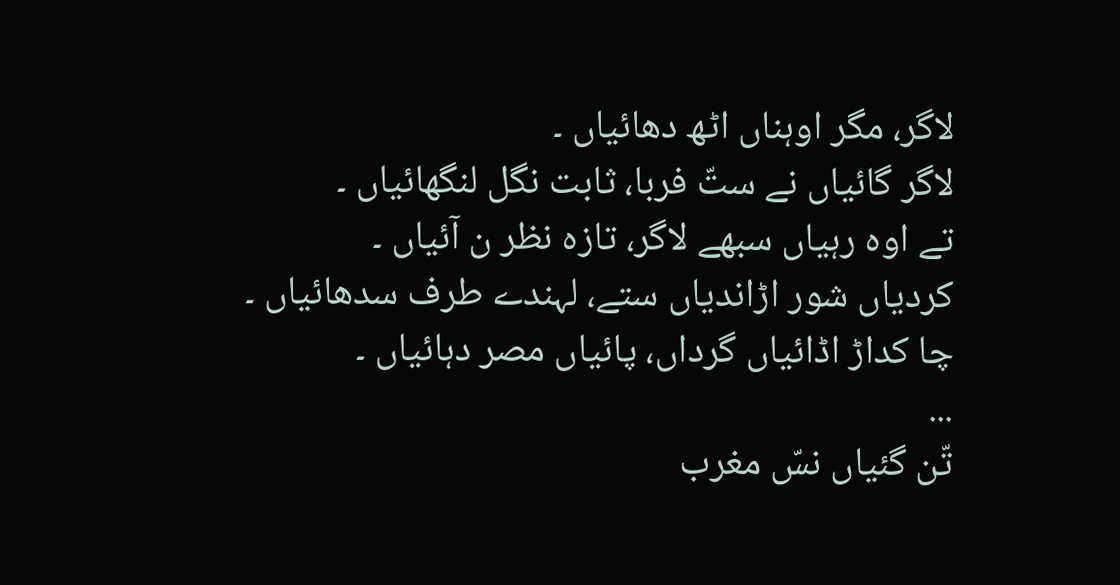لاگر، مگر اوہناں اٹھ دھائیاں ۔
لاگر گائیاں نے ستّ فربا، ثابت نگل لنگھائیاں ۔
تے اوه رہیاں سبھے لاگر، تازه نظر ن آئیاں ۔
کردیاں شور اڑاندیاں ستے، لہندے طرف سدھائیاں ۔
چا کداڑ اڈائیاں گرداں، پائیاں مصر دہائیاں ۔
...
تّن گئیاں نسّ مغرب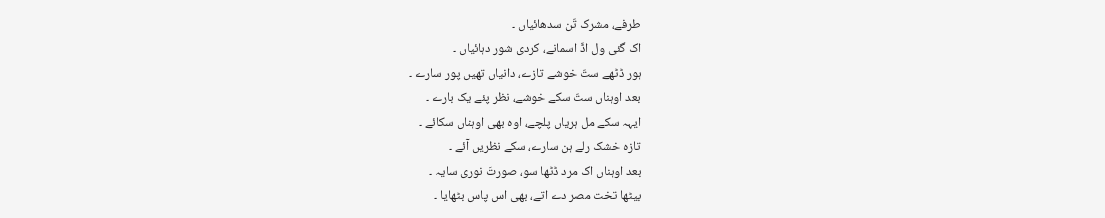طرفے، مشرک تّن سدھائیاں ۔
اک گئی ول اڈّ اسمانے، کردی شور دہائیاں ۔
ہور ڈٹھے ستّ خوشے تازے، دانیاں تھیں پور سارے ۔
بعد اوہناں ستّ سکے خوشے، نظر پئے یک بارے ۔
ایہہ سکے مل ہریاں پلچے، اوه بھی اوہناں سکائے ۔
تازه خشک رلے ہن سارے، سکے نظریں آئے ۔
بعد اوہناں اک مرد ڈٹھا سو، صورتَ نوری سایہ ۔
بیٹھا تخت مصر دے اتے، بھی اس پاس بٹھایا ۔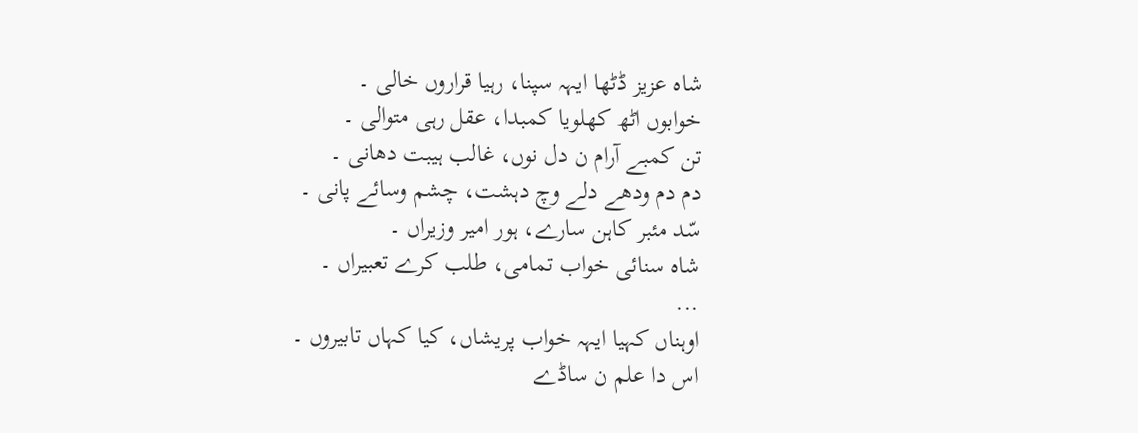شاه عزیز ڈٹھا ایہہ سپنا، رہیا قراروں خالی ۔
خوابوں اٹھ کھلویا کمبدا، عقل رہی متوالی ۔
تن کمبے آرام ن دل نوں، غالب ہیبت دھانی ۔
دم دم ودھے دلے وچ دہشت، چشم وسائے پانی ۔
سّد مئبر کاہن سارے، ہور امیر وزیراں ۔
شاه سنائی خواب تمامی، طلب کرے تعبیراں ۔
...
اوہناں کہیا ایہہ خواب پریشاں، کیا کہاں تابیروں ۔
اس دا علم ن ساڈے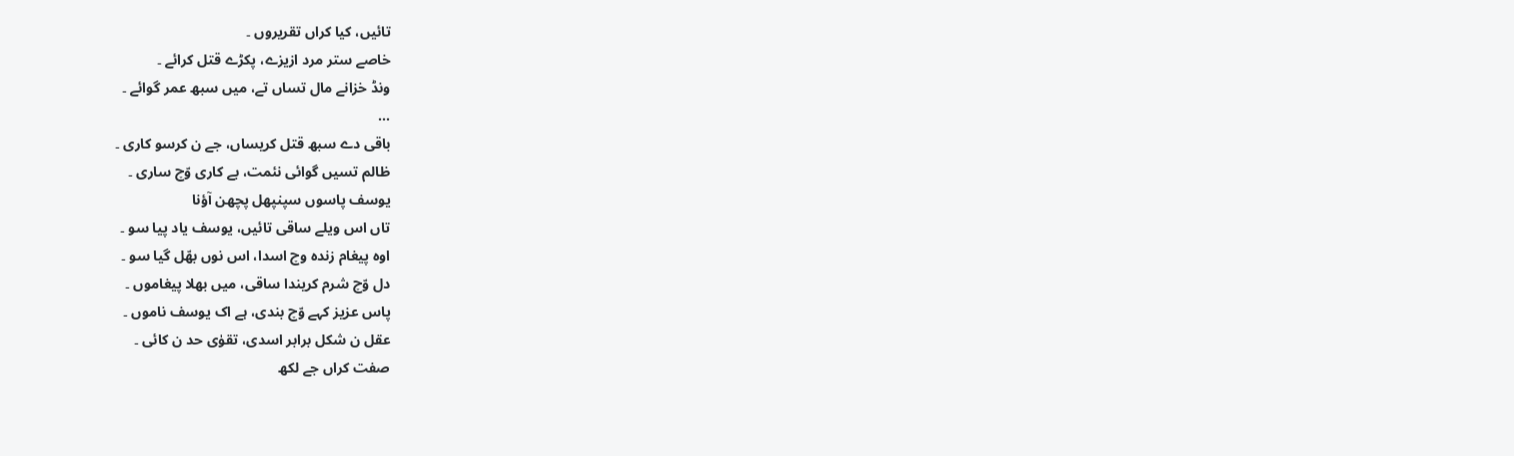تائیں، کیا کراں تقریروں ۔
خاصے ستر مرد ازیزے، پکڑے قتل کرائے ۔
ونڈ خزانے مال تساں تے، میں سبھ عمر گوائے ۔
...
باقی دے سبھ قتل کریساں، جے ن کرسو کاری ۔
ظالم تسیں گوائی نئمت، بے کاری وّچ ساری ۔
یوسف پاسوں سپنپھل پچھن آؤنا
تاں اس ویلے ساقی تائیں، یوسف یاد پیا سو ۔
اوه پیغام زنده وچ اسدا، اس نوں بھّل گیا سو ۔
دل وّچ شرم کریندا ساقی، میں بھلا پیغاموں ۔
پاس عزیز کہے وّچ بندی، ہے اک یوسف ناموں ۔
عقل ن شکل برابر اسدی، تقوٰی حد ن کائی ۔
صفت کراں جے لکھ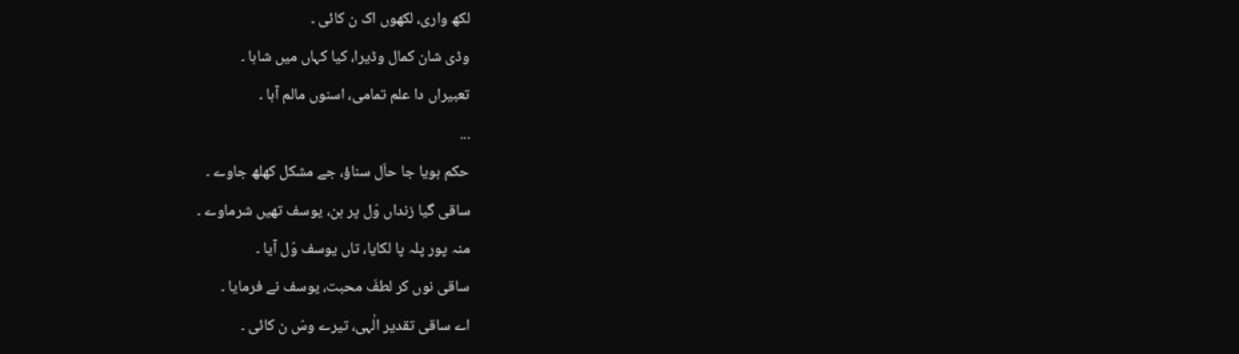لکھ واری، لکھوں اک ن کائی ۔
وڈی شان کمال وڈیرا، کیا کہاں میں شاہا ۔
تعبیراں دا علم تمامی، اسنوں مالم آہا ۔
...
حکم ہویا جا حاَل سناؤ، جے مشکل کھلھ جاوے ۔
ساقی گیا زنداں وّل پر ہن، یوسف تھیں شرماوے ۔
منہ پور پلہ پا لکایا، تاں یوسف وّل آیا ۔
ساقی نوں کر لطفَ محبت، یوسف نے فرمایا ۔
اے ساقی تقدیر الٰہی، تیرے وسّ ن کائی ۔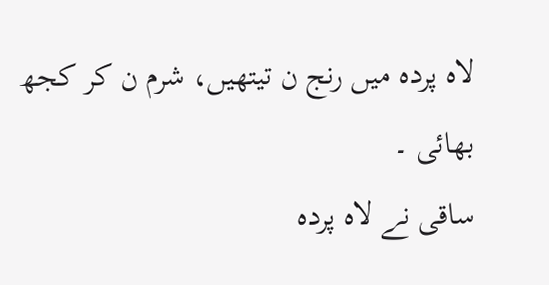لاه پرده میں رنج ن تیتھیں، شرم ن کر کجھ بھائی ۔
ساقی نے لاه پرده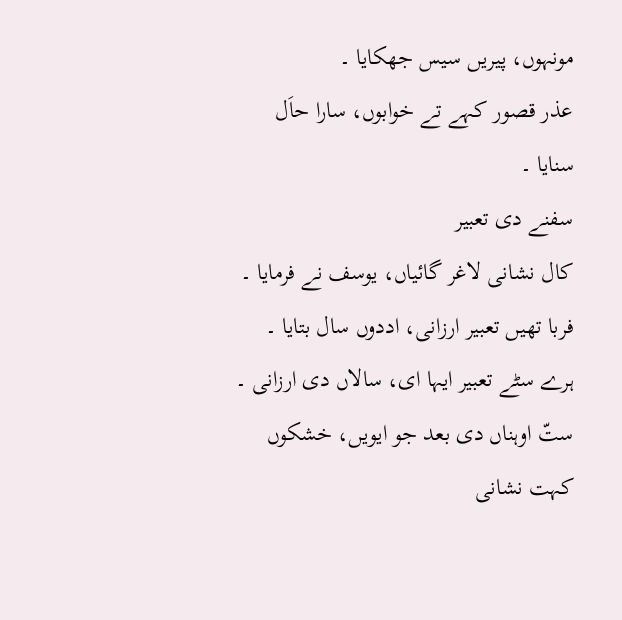مونہوں، پیریں سیس جھکایا ۔
عذر قصور کہے تے خوابوں، سارا حاَل سنایا ۔
سفنے دی تعبیر
کال نشانی لاغر گائیاں، یوسف نے فرمایا ۔
فربا تھیں تعبیر ارزانی، اددوں سال بتایا ۔
ہرے سٹے تعبیر ایہا ای، سالاں دی ارزانی ۔
ستّ اوہناں دی بعد جو ایویں، خشکوں کہت نشانی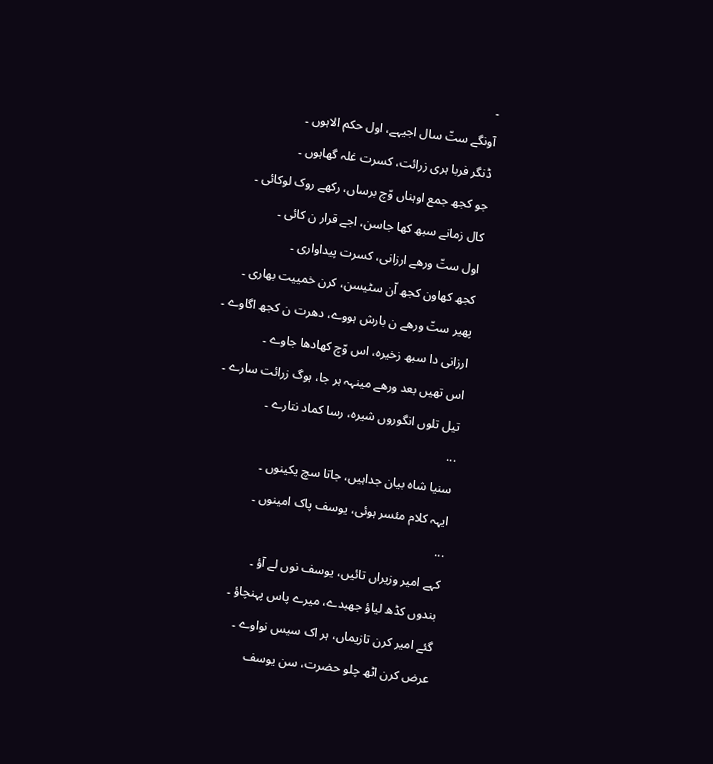۔
آونگے ستّ سال اجیہے، اول حکم الاہوں ۔
ڈنگر فربا ہری زرائت، کسرت غلہ گھاہوں ۔
جو کجھ جمع اوہناں وّچ برساں، رکھے روک لوکائی ۔
کال زمانے سبھ کھا جاسن، اجے قرار ن کائی ۔
اول ستّ ورھے ارزانی، کسرت پیداواری ۔
کجھ کھاون کجھ اّن سٹیسن، کرن خمییت بھاری ۔
پھیر ستّ ورھے ن بارش ہووے، دھرت ن کجھ اگاوے ۔
ارزانی دا سبھ زخیره، اس وّچ کھادھا جاوے ۔
اس تھیں بعد ورھے مینہہ ہر جا، ہوگ زرائت سارے ۔
تیل تلوں انگوروں شیره، رسا کماد نتارے ۔
...
سنیا شاه بیان جداہیں، جاتا سچ یکینوں ۔
ایہہ کلام مئسر ہوئی، یوسف پاک امینوں ۔
...
کہے امیر وزیراں تائیں، یوسف نوں لے آؤ ۔
بندوں کڈھ لیاؤ جھبدے، میرے پاس پہنچاؤ ۔
گئے امیر کرن تازیماں، ہر اک سیس نواوے ۔
عرض کرن اٹھ چلو حضرت، سن یوسف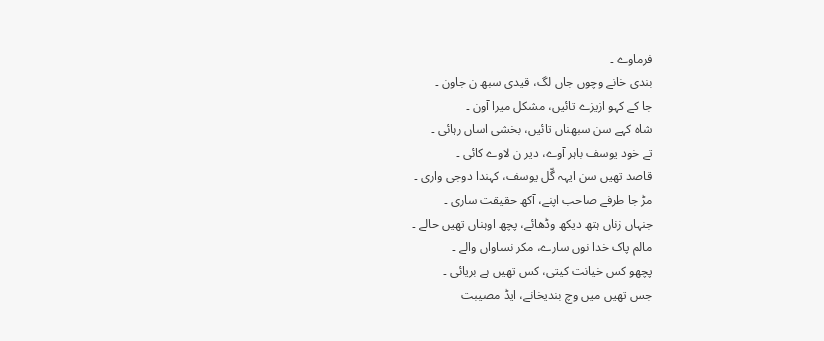فرماوے ۔
بندی خانے وچوں جاں لگ، قیدی سبھ ن جاون ۔
جا کے کہو ازیزے تائیں، مشکل میرا آون ۔
شاه کہے سن سبھناں تائیں، بخشی اساں رہائی ۔
تے خود یوسف باہر آوے، دیر ن لاوے کائی ۔
قاصد تھیں سن ایہہ گّل یوسف، کہندا دوجی واری ۔
مڑ جا طرفے صاحب اپنے، آکھ حقیقت ساری ۔
جنہاں زناں ہتھ دیکھ وڈھائے، پچھ اوہناں تھیں حالے ۔
مالم پاک خدا نوں سارے، مکر نساواں والے ۔
پچھو کس خیانت کیتی، کس تھیں ہے بریائی ۔
جس تھیں میں وچ بندیخانے، ایڈ مصیبت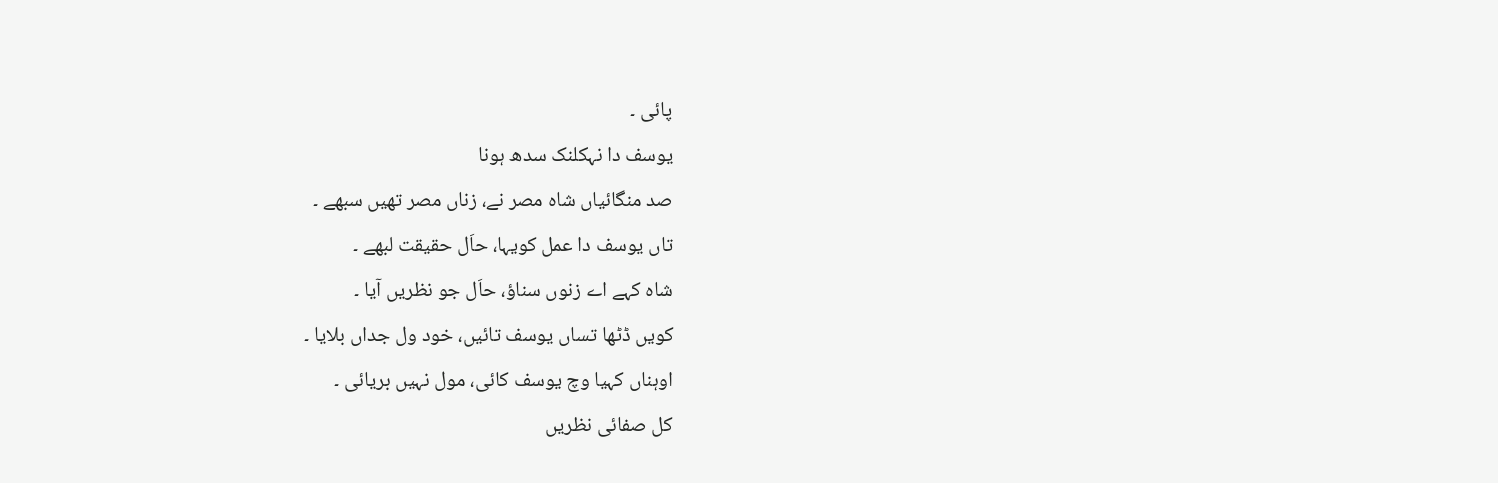پائی ۔
یوسف دا نہکلنک سدھ ہونا
صد منگائیاں شاه مصر نے، زناں مصر تھیں سبھے ۔
تاں یوسف دا عمل کویہا، حاَل حقیقت لبھے ۔
شاه کہے اے زنوں سناؤ، حاَل جو نظریں آیا ۔
کویں ڈٹھا تساں یوسف تائیں، خود ول جداں بلایا ۔
اوہناں کہیا وچ یوسف کائی، مول نہیں بریائی ۔
کل صفائی نظریں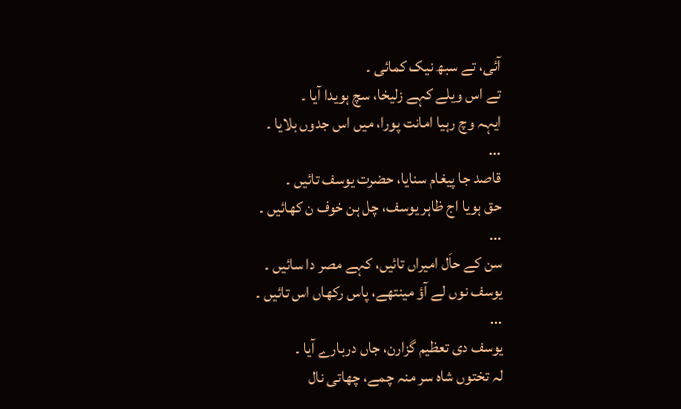آئی، تے سبھ نیک کمائی ۔
تے اس ویلے کہے زلیخا، سچ ہویدا آیا ۔
ایہہ وچ رہیا امانت پورا، میں اس جدوں بلایا ۔
...
قاصد جا پیغام سنایا، حضرت یوسف تائیں ۔
حق ہویا اج ظاہر یوسف، چل ہن خوف ن کھائیں ۔
...
سن کے حاَل امیراں تائیں، کہے مصر دا سائیں ۔
یوسف نوں لے آؤ مینتھے، پاس رکھاں اس تائیں ۔
...
یوسف دی تعظیم گزارن، جاں دربارے آیا ۔
لہ تختوں شاه سر منہ چمے، چھاتی نال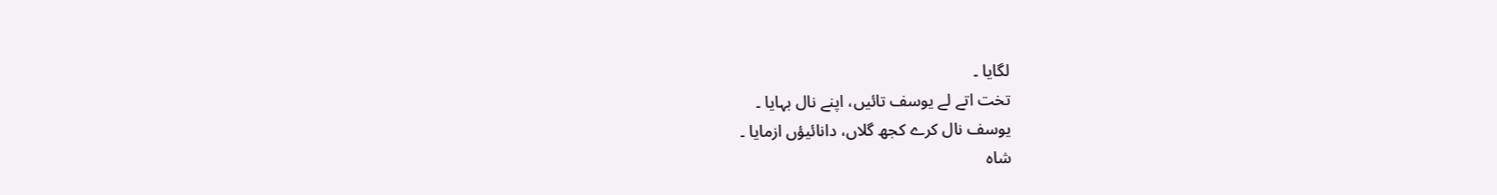لگایا ۔
تخت اتے لے یوسف تائیں، اپنے نال بہایا ۔
یوسف نال کرے کجھ گلاں، دانائیؤں ازمایا ۔
شاه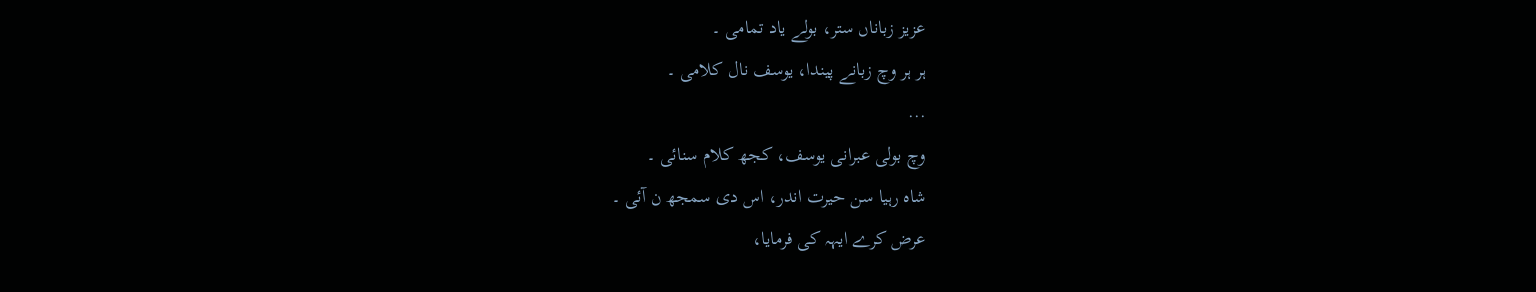عزیز زباناں ستر، بولے یاد تمامی ۔
ہر ہر وچ زبانے پیندا، یوسف نال کلامی ۔
...
وچ بولی عبرانی یوسف، کجھ کلام سنائی ۔
شاه رہیا سن حیرت اندر، اس دی سمجھ ن آئی ۔
عرض کرے ایہہ کی فرمایا،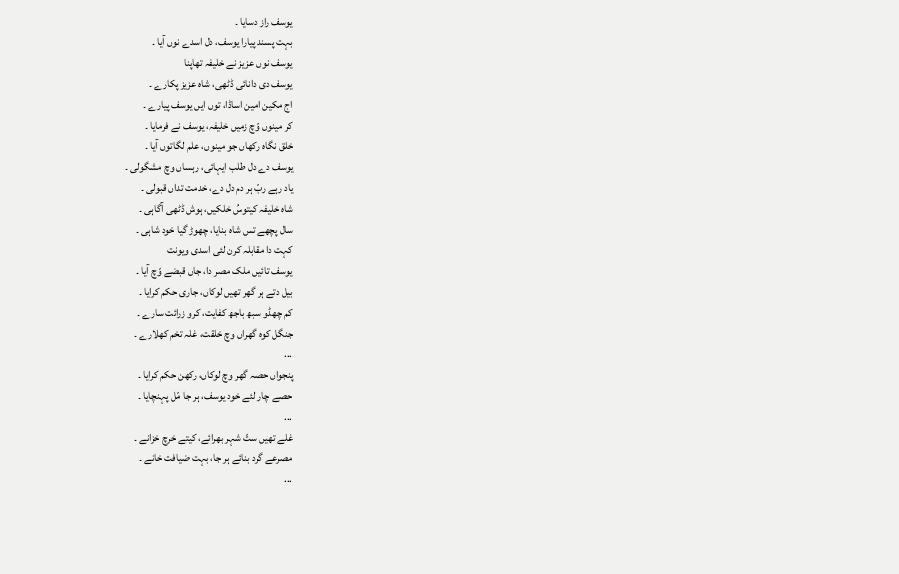یوسف راز دسایا ۔
بہت پسند پیارا یوسف، دل اسدے نوں آیا ۔
یوسف نوں عزیز نے خلیفہ تھاپنا
یوسف دی دانائی ڈٹھی، شاه عزیز پکارے ۔
اج مکین امین اساڈا، توں ایں یوسف پیارے ۔
کر مینوں وّچ زمیں خلیفہ، یوسف نے فرمایا ۔
خلق نگاه رکھاں جو مینوں، علم لگاتوں آیا ۔
یوسف دے دل طلب ایہائی، رہساں وچ مشگولی ۔
یاد رہے ربّ ہر دم دل دے، خدمت تداں قبولی ۔
شاه خلیفہ کیتوسُ خلکیں، ہوش ڈٹھی آگاہی ۔
سال پچھے تس شاه بنایا، چھوڑ گیا خود شاہی ۔
کہت دا مقابلہ کرن لئی اسدی ویونت
یوسف تائیں ملک مصر دا، جاں قبضے وّچ آیا ۔
بیل دتے ہر گھر تھیں لوکاں، جاری حکم کرایا ۔
کم چھڈو سبھ باجھ کفایت، کرو زرائت سارے ۔
جنگل کوه گھراں وچ خلقت، غلہ تخم کھلارے ۔
...
پنجواں حصہ گھر وچ لوکاں، رکھن حکم کرایا ۔
حصے چار لئے خود یوسف، ہر جا مّل پہنچایا ۔
...
غلے تھیں ستّ شہر بھرائے، کیتے خرچ خزانے ۔
مصرعے گرد بنائے ہر جا، بہت ضیافت خانے ۔
...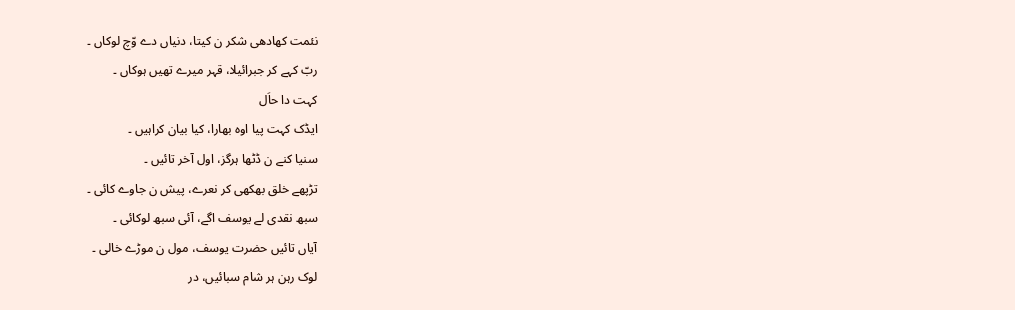نئمت کھادھی شکر ن کیتا، دنیاں دے وّچ لوکاں ۔
ربّ کہے کر جبرائیلا، قہر میرے تھیں ہوکاں ۔
کہت دا حاَل
ایڈک کہت پیا اوه بھارا، کیا بیان کراہیں ۔
سنیا کنے ن ڈٹھا ہرگز، اول آخر تائیں ۔
تڑپھے خلق بھکھی کر نعرے، پیش ن جاوے کائی ۔
سبھ نقدی لے یوسف اگے، آئی سبھ لوکائی ۔
آیاں تائیں حضرت یوسف، مول ن موڑے خالی ۔
لوک رہن ہر شام سبائیں، در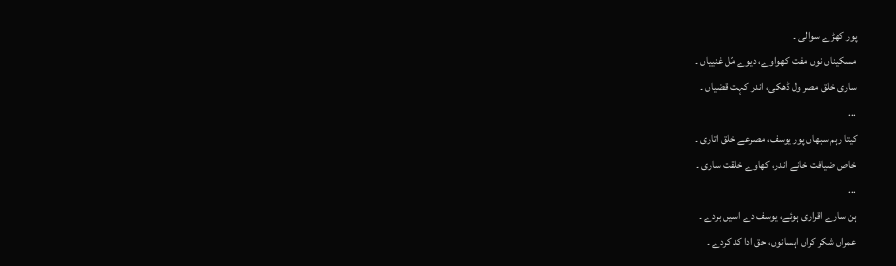پور کھڑے سوالی ۔
مسکیناں نوں مفت کھواوے، دیوے مّل غنییاں ۔
ساری خلق مصر ول ڈھکی، اندر کہت قضیاں ۔
...
کیتا رہم سبھاں پور یوسف، مصرعے خلق اتاری ۔
خاص ضیافت خانے اندر، کھاوے خلقت ساری ۔
...
ہن سارے اقراری ہوئے، یوسف دے اسیں بردے ۔
عمراں شکر کراں اہسانوں، حق ادا کد کردے ۔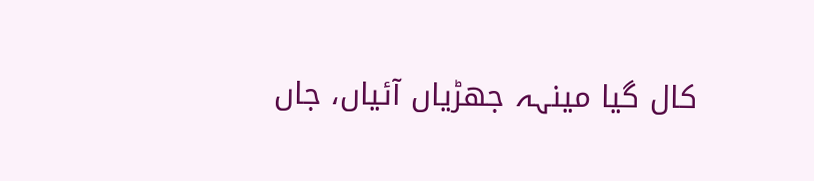کال گیا مینہہ جھڑیاں آئیاں، جاں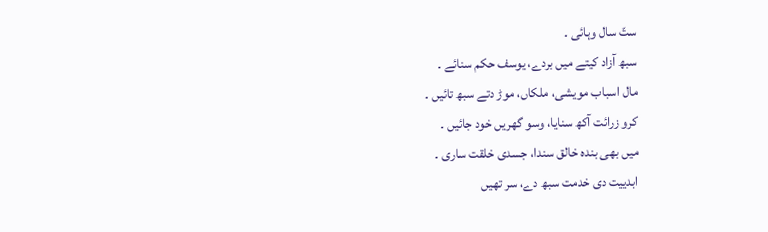ستّ سال وہائی ۔
سبھ آزاد کیتے میں بردے، یوسف حکم سنائے ۔
مال اسباب مویشی، ملکاں، موڑ دتے سبھ تائیں ۔
کرو زرائت آکھ سنایا، وسو گھریں خود جائیں ۔
میں بھی بنده خالق سندا، جسدی خلقت ساری ۔
ابدییت دی خدمت سبھ دے، سر تھیں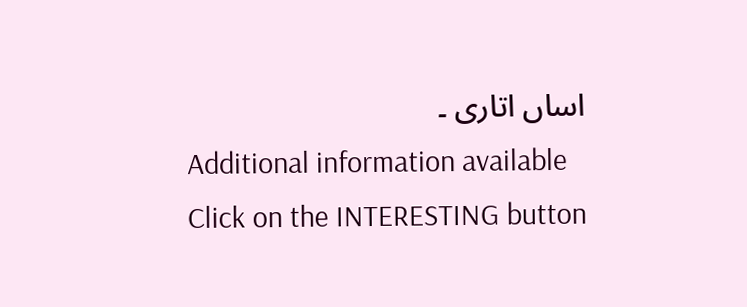اساں اتاری ۔
Additional information available
Click on the INTERESTING button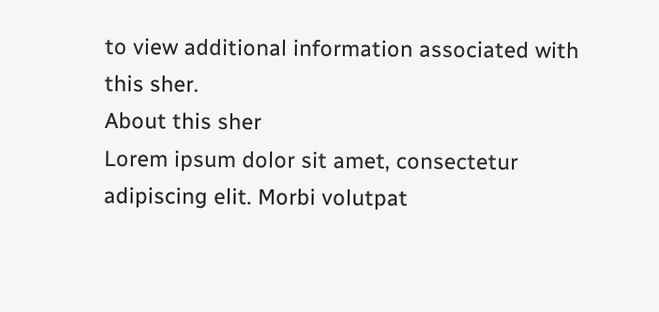to view additional information associated with this sher.
About this sher
Lorem ipsum dolor sit amet, consectetur adipiscing elit. Morbi volutpat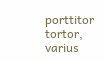porttitor tortor, varius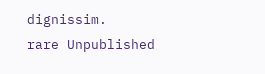dignissim.
rare Unpublished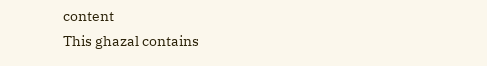content
This ghazal contains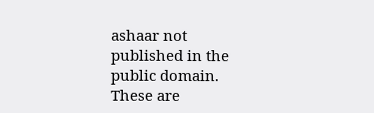ashaar not published in the public domain. These are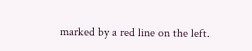marked by a red line on the left.